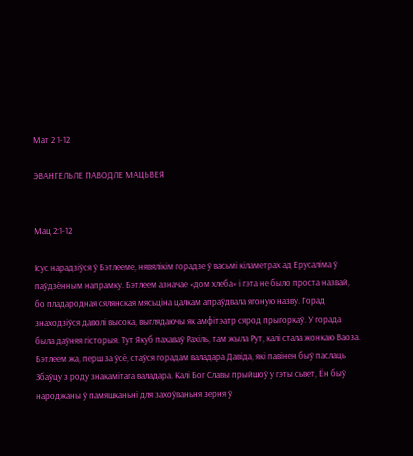Мат 2 1-12

ЭВАНГЕЛЬЛЕ ПАВОДЛЕ МАЦЬВЕЯ


Мац 2:1-12

Ісус нарадзіўся ў Бэтлееме, нявялікім горадзе ў васьмі кіламетрах ад Ерусаліма ў паўдзённым напрамку. Бэтлеем азначае «дом хлеба» і гэта не было проста назвай, бо пладародная сялянская мясьціна цалкам апраўдвала ягоную назву. Горад знаходзіўся даволі высока, выглядаючы як амфітэатр сярод прыгоркаў. У горада была даўняя гісторыя. Тут Якуб пахаваў Рахіль, там жыла Рут, калі стала жонкаю Ваоза. Бэтлеем жа, перш за ўсё, стаўся горадам валадара Давіда, які павінен быў паслаць Збаўцу з роду знакамітага валадара. Калі Бог Славы прыйшоў у гэты сьвет, Ён быў народжаны ў памяшканьні для захоўваньня зерня ў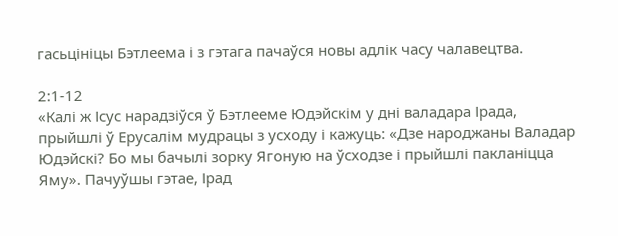гасьцініцы Бэтлеема і з гэтага пачаўся новы адлік часу чалавецтва.

2:1-12
«Калі ж Ісус нарадзіўся ў Бэтлееме Юдэйскім у дні валадара Ірада, прыйшлі ў Ерусалім мудрацы з усходу і кажуць: «Дзе народжаны Валадар Юдэйскі? Бо мы бачылі зорку Ягоную на ўсходзе і прыйшлі пакланіцца Яму». Пачуўшы гэтае, Ірад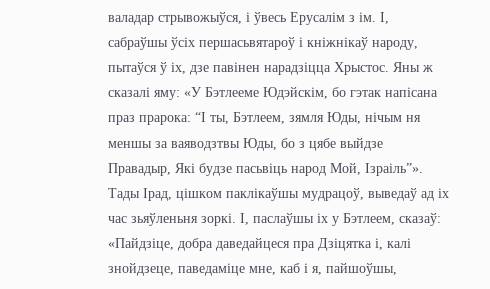валадар стрывожыўся, і ўвесь Ерусалім з ім. І, сабраўшы ўсіх першасьвятароў і кніжнікаў народу, пытаўся ў іх, дзе павінен нарадзіцца Хрыстос. Яны ж сказалі яму: «У Бэтлееме Юдэйскім, бо гэтак напісана праз прарока: “І ты, Бэтлеем, зямля Юды, нічым ня меншы за ваяводзтвы Юды, бо з цябе выйдзе Правадыр, Які будзе пасьвіць народ Мой, Ізраіль”». Тады Ірад, цішком паклікаўшы мудрацоў, выведаў ад іх час зьяўленьня зоркі. І, паслаўшы іх у Бэтлеем, сказаў: «Пайдзіце, добра даведайцеся пра Дзіцятка і, калі знойдзеце, паведаміце мне, каб і я, пайшоўшы,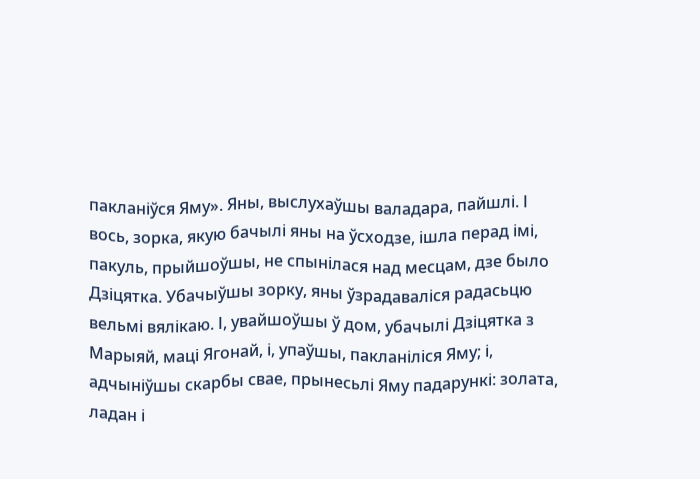пакланіўся Яму». Яны, выслухаўшы валадара, пайшлі. І вось, зорка, якую бачылі яны на ўсходзе, ішла перад імі, пакуль, прыйшоўшы, не спынілася над месцам, дзе было Дзіцятка. Убачыўшы зорку, яны ўзрадаваліся радасьцю вельмі вялікаю. І, увайшоўшы ў дом, убачылі Дзіцятка з Марыяй, маці Ягонай, і, упаўшы, пакланіліся Яму; і, адчыніўшы скарбы свае, прынесьлі Яму падарункі: золата, ладан і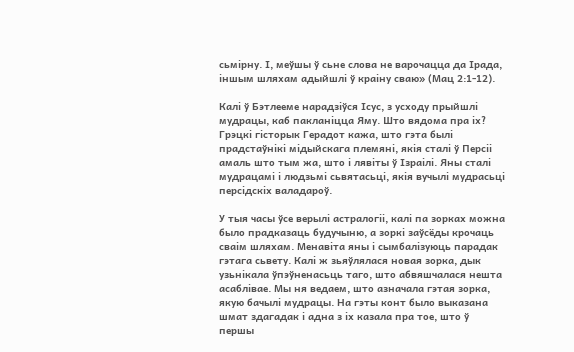сьмірну. І, меўшы ў сьне слова не варочацца да Ірада, іншым шляхам адыйшлі ў краіну сваю» (Мац 2:1-12).

Калі ў Бэтлееме нарадзіўся Ісус, з усходу прыйшлі мудрацы, каб пакланіцца Яму. Што вядома пра іх? Грэцкі гісторык Герадот кажа, што гэта былі прадстаўнікі мідыйскага племяні, якія сталі ў Персіі амаль што тым жа, што і лявіты ў Ізраілі. Яны сталі мудрацамі і людзьмі сьвятасьці, якія вучылі мудрасьці персідскіх валадароў.

У тыя часы ўсе верылі астралогіі, калі па зорках можна было прадказаць будучыню, а зоркі заўсёды крочаць сваім шляхам. Менавіта яны і сымбалізуюць парадак гэтага сьвету. Калі ж зьяўлялася новая зорка, дык узьнікала ўпэўненасьць таго, што абвяшчалася нешта асаблівае. Мы ня ведаем, што азначала гэтая зорка, якую бачылі мудрацы. На гэты конт было выказана шмат здагадак і адна з іх казала пра тое, што ў першы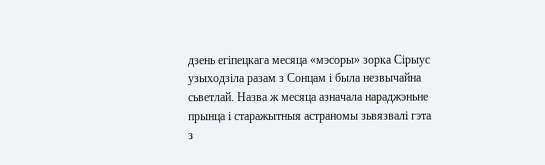дзень егіпецкага месяца «мэсоры» зорка Сірыус узыходзіла разам з Сонцам і была незвычайна сьветлай. Назва ж месяца азначала нараджэньне прынца і старажытныя астраномы зьвязвалі гэта з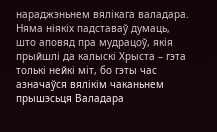нараджэньнем вялікага валадара. Няма ніякіх падставаў думаць, што аповяд пра мудрацоў, якія прыйшлі да калыскі Хрыста – гэта толькі нейкі міт, бо гэты час азначаўся вялікім чаканьнем прышэсьця Валадара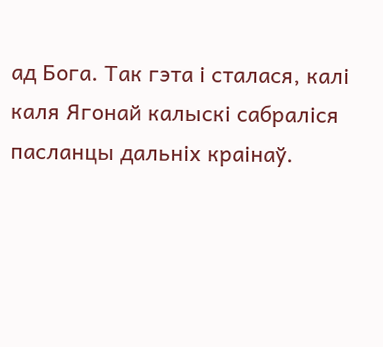ад Бога. Так гэта і сталася, калі каля Ягонай калыскі сабраліся пасланцы дальніх краінаў.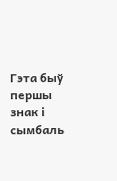Гэта быў першы знак і сымбаль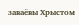заваёвы Хрыстом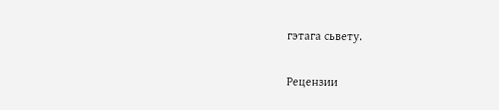гэтага сьвету.


Рецензии